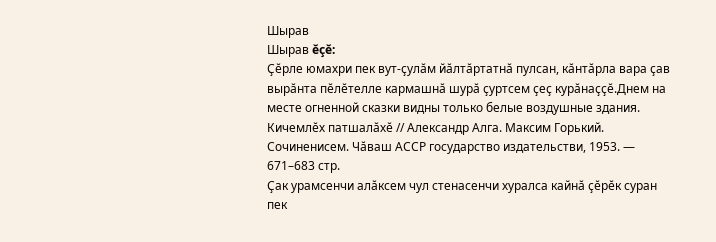Шырав
Шырав ĕçĕ:
Ҫӗрле юмахри пек вут-ҫулӑм йӑлтӑртатнӑ пулсан, кӑнтӑрла вара ҫав вырӑнта пӗлӗтелле кармашнӑ шурӑ ҫуртсем ҫеҫ курӑнаҫҫӗ.Днем на месте огненной сказки видны только белые воздушные здания.
Кичемлӗх патшалӑхӗ // Александр Алга. Максим Горький. Сочиненисем. Чӑваш АССР государство издательстви, 1953. — 671–683 стр.
Ҫак урамсенчи алӑксем чул стенасенчи хуралса кайнӑ ҫӗрӗк суран пек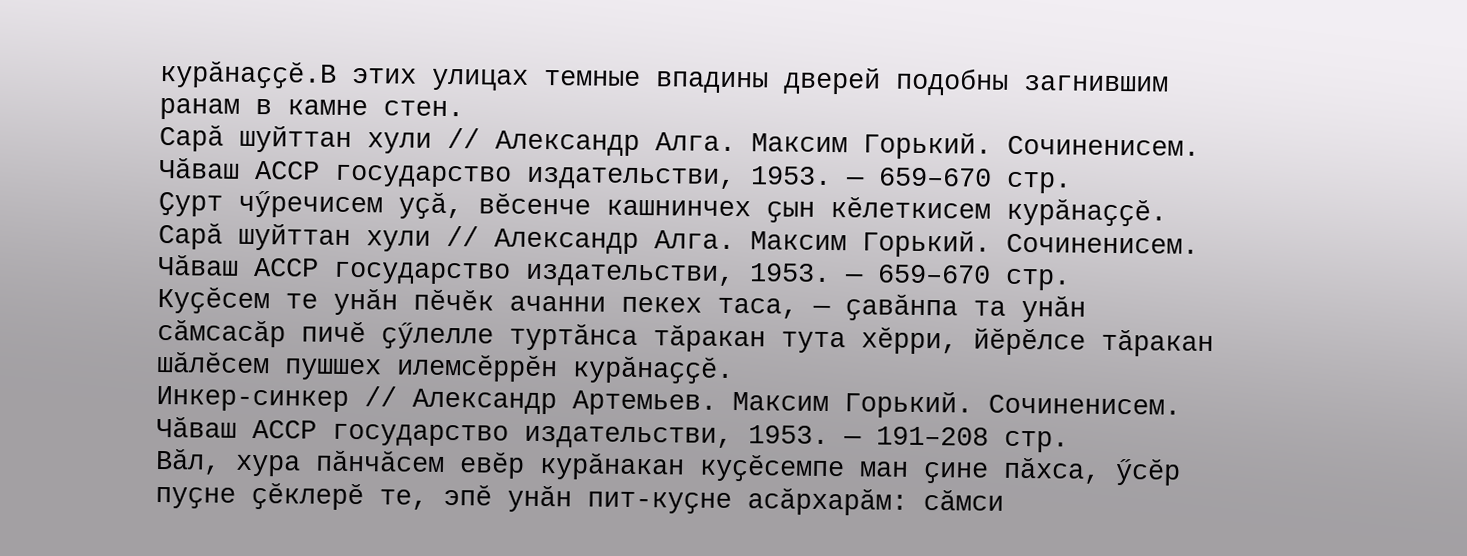курӑнаҫҫӗ.В этих улицах темные впадины дверей подобны загнившим ранам в камне стен.
Сарӑ шуйттан хули // Александр Алга. Максим Горький. Сочиненисем. Чӑваш АССР государство издательстви, 1953. — 659–670 стр.
Ҫурт чӳречисем уҫӑ, вӗсенче кашнинчех ҫын кӗлеткисем курӑнаҫҫӗ.
Сарӑ шуйттан хули // Александр Алга. Максим Горький. Сочиненисем. Чӑваш АССР государство издательстви, 1953. — 659–670 стр.
Куҫӗсем те унӑн пӗчӗк ачанни пекех таса, — ҫавӑнпа та унӑн сӑмсасӑр пичӗ ҫӳлелле туртӑнса тӑракан тута хӗрри, йӗрӗлсе тӑракан шӑлӗсем пушшех илемсӗррӗн курӑнаҫҫӗ.
Инкер-синкер // Александр Артемьев. Максим Горький. Сочиненисем. Чӑваш АССР государство издательстви, 1953. — 191–208 стр.
Вӑл, хура пӑнчӑсем евӗр курӑнакан куҫӗсемпе ман ҫине пӑхса, ӳсӗр пуҫне ҫӗклерӗ те, эпӗ унӑн пит-куҫне асӑрхарӑм: сӑмси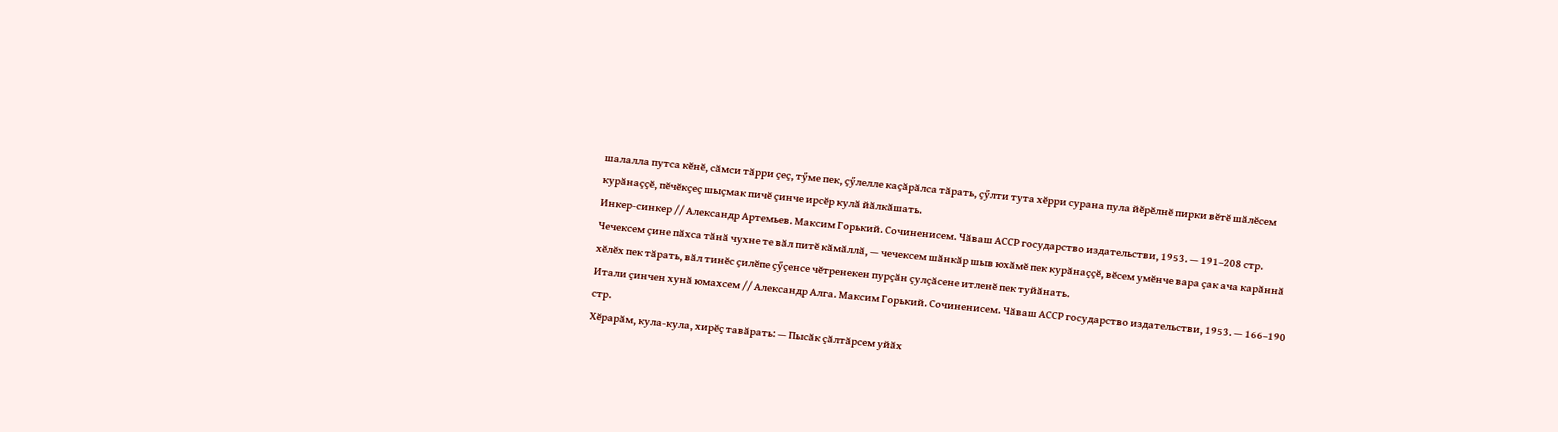шалалла путса кӗнӗ, сӑмси тӑрри ҫеҫ, тӳме пек, ҫӳлелле каҫӑрӑлса тӑрать, ҫӳлти тута хӗрри сурана пула йӗрӗлнӗ пирки вӗтӗ шӑлӗсем курӑнаҫҫӗ, пӗчӗкҫеҫ шыҫмак пичӗ ҫинче ирсӗр кулӑ йӑлкӑшать.
Инкер-синкер // Александр Артемьев. Максим Горький. Сочиненисем. Чӑваш АССР государство издательстви, 1953. — 191–208 стр.
Чечексем ҫине пӑхса тӑнӑ чухне те вӑл питӗ кӑмӑллӑ, — чечексем шӑнкӑр шыв юхӑмӗ пек курӑнаҫҫӗ, вӗсем умӗнче вара ҫак ача карӑннӑ хӗлӗх пек тӑрать, вӑл тинӗс ҫилӗпе ҫӳҫенсе чӗтренекен пурҫӑн ҫулҫӑсене итленӗ пек туйӑнать.
Итали ҫинчен хунӑ юмахсем // Александр Алга. Максим Горький. Сочиненисем. Чӑваш АССР государство издательстви, 1953. — 166–190 стр.
Хӗрарӑм, кула-кула, хирӗҫ тавӑрать: — Пысӑк ҫӑлтӑрсем уйӑх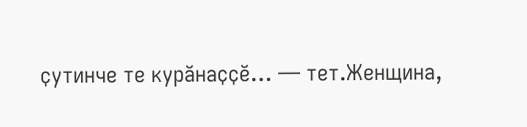ҫутинче те курӑнаҫҫӗ… — тет.Женщина,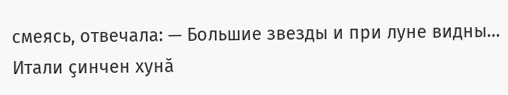смеясь, отвечала: — Большие звезды и при луне видны…
Итали ҫинчен хунӑ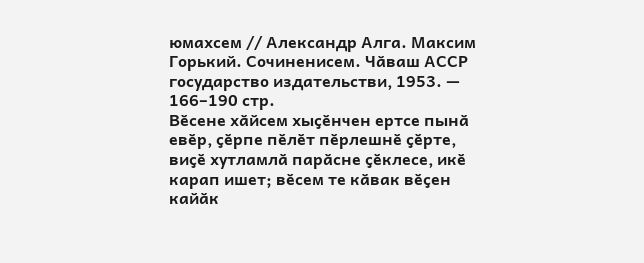юмахсем // Александр Алга. Максим Горький. Сочиненисем. Чӑваш АССР государство издательстви, 1953. — 166–190 стр.
Вӗсене хӑйсем хыҫӗнчен ертсе пынӑ евӗр, ҫӗрпе пӗлӗт пӗрлешнӗ ҫӗрте, виҫӗ хутламлӑ парӑсне ҫӗклесе, икӗ карап ишет; вӗсем те кӑвак вӗҫен кайӑк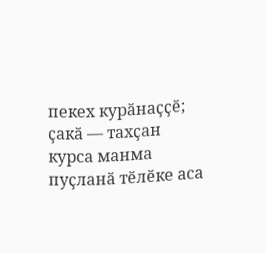пекех курӑнаҫҫӗ; ҫакӑ — тахҫан курса манма пуҫланӑ тӗлӗке аса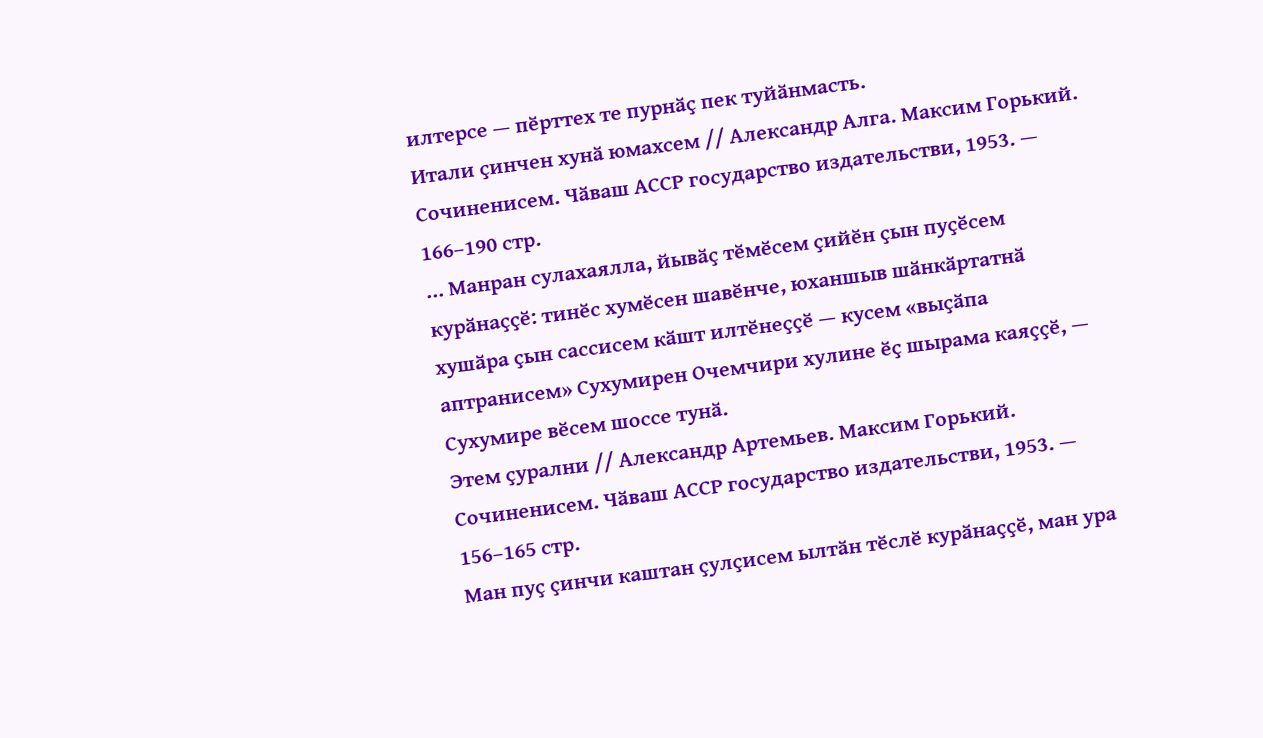илтерсе — пӗрттех те пурнӑҫ пек туйӑнмасть.
Итали ҫинчен хунӑ юмахсем // Александр Алга. Максим Горький. Сочиненисем. Чӑваш АССР государство издательстви, 1953. — 166–190 стр.
… Манран сулахаялла, йывӑҫ тӗмӗсем ҫийӗн ҫын пуҫӗсем курӑнаҫҫӗ: тинӗс хумӗсен шавӗнче, юханшыв шӑнкӑртатнӑ хушӑра ҫын сассисем кӑшт илтӗнеҫҫӗ — кусем «выҫӑпа аптранисем» Сухумирен Очемчири хулине ӗҫ шырама каяҫҫӗ, — Сухумире вӗсем шоссе тунӑ.
Этем ҫурални // Александр Артемьев. Максим Горький. Сочиненисем. Чӑваш АССР государство издательстви, 1953. — 156–165 стр.
Ман пуҫ ҫинчи каштан ҫулҫисем ылтӑн тӗслӗ курӑнаҫҫӗ, ман ура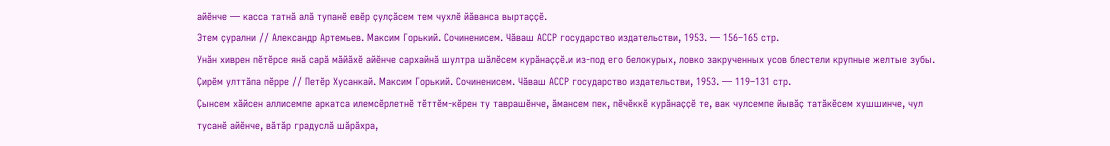айӗнче — касса татнӑ алӑ тупанӗ евӗр ҫулҫӑсем тем чухлӗ йӑванса выртаҫҫӗ.
Этем ҫурални // Александр Артемьев. Максим Горький. Сочиненисем. Чӑваш АССР государство издательстви, 1953. — 156–165 стр.
Унӑн хиврен пӗтӗрсе янӑ сарӑ мӑйӑхӗ айӗнче сархайнӑ шултра шӑлӗсем курӑнаҫҫӗ.и из-под его белокурых, ловко закрученных усов блестели крупные желтые зубы.
Ҫирӗм улттӑпа пӗрре // Петӗр Хусанкай. Максим Горький. Сочиненисем. Чӑваш АССР государство издательстви, 1953. — 119–131 стр.
Ҫынсем хӑйсен аллисемпе аркатса илемсӗрлетнӗ тӗттӗм-кӗрен ту таврашӗнче, ӑмансем пек, пӗчӗккӗ курӑнаҫҫӗ те, вак чулсемпе йывӑҫ татӑкӗсем хушшинче, чул тусанӗ айӗнче, вӑтӑр градуслӑ шӑрӑхра,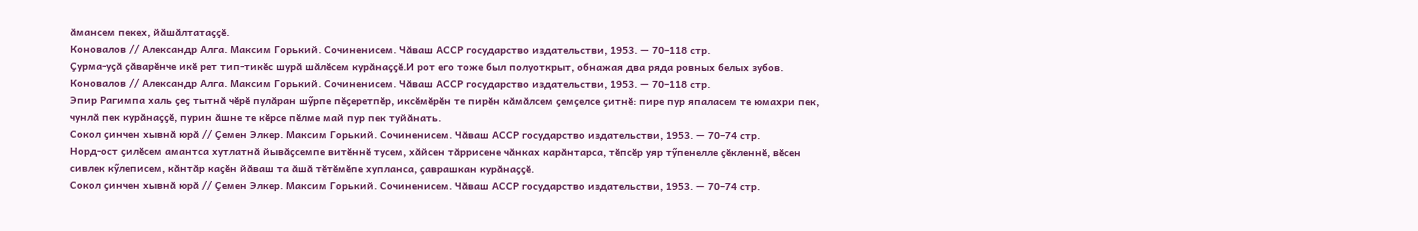ӑмансем пекех, йӑшӑлтатаҫҫӗ.
Коновалов // Александр Алга. Максим Горький. Сочиненисем. Чӑваш АССР государство издательстви, 1953. — 70–118 стр.
Ҫурма-уҫӑ ҫӑварӗнче икӗ рет тип-тикӗс шурӑ шӑлӗсем курӑнаҫҫӗ.И рот его тоже был полуоткрыт, обнажая два ряда ровных белых зубов.
Коновалов // Александр Алга. Максим Горький. Сочиненисем. Чӑваш АССР государство издательстви, 1953. — 70–118 стр.
Эпир Рагимпа халь ҫеҫ тытнӑ чӗрӗ пулӑран шӳрпе пӗҫеретпӗр, иксӗмӗрӗн те пирӗн кӑмӑлсем ҫемҫелсе ҫитнӗ: пире пур япаласем те юмахри пек, чунлӑ пек курӑнаҫҫӗ, пурин ӑшне те кӗрсе пӗлме май пур пек туйӑнать.
Сокол ҫинчен хывнӑ юрӑ // Ҫемен Элкер. Максим Горький. Сочиненисем. Чӑваш АССР государство издательстви, 1953. — 70–74 стр.
Норд-ост ҫилӗсем амантса хутлатнӑ йывӑҫсемпе витӗннӗ тусем, хӑйсен тӑррисене чӑнках карӑнтарса, тӗпсӗр уяр тӳпенелле ҫӗкленнӗ, вӗсен сивлек кӳлеписем, кӑнтӑр каҫӗн йӑваш та ӑшӑ тӗтӗмӗпе хупланса, ҫаврашкан курӑнаҫҫӗ.
Сокол ҫинчен хывнӑ юрӑ // Ҫемен Элкер. Максим Горький. Сочиненисем. Чӑваш АССР государство издательстви, 1953. — 70–74 стр.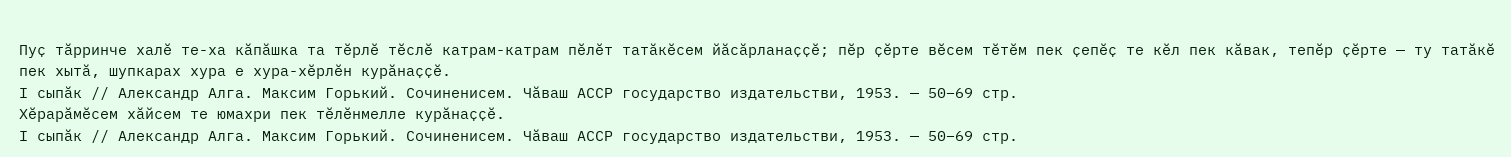Пуҫ тӑрринче халӗ те-ха кӑпӑшка та тӗрлӗ тӗслӗ катрам-катрам пӗлӗт татӑкӗсем йӑсӑрланаҫҫӗ; пӗр ҫӗрте вӗсем тӗтӗм пек ҫепӗҫ те кӗл пек кӑвак, тепӗр ҫӗрте — ту татӑкӗ пек хытӑ, шупкарах хура е хура-хӗрлӗн курӑнаҫҫӗ.
I сыпӑк // Александр Алга. Максим Горький. Сочиненисем. Чӑваш АССР государство издательстви, 1953. — 50–69 стр.
Хӗрарӑмӗсем хӑйсем те юмахри пек тӗлӗнмелле курӑнаҫҫӗ.
I сыпӑк // Александр Алга. Максим Горький. Сочиненисем. Чӑваш АССР государство издательстви, 1953. — 50–69 стр.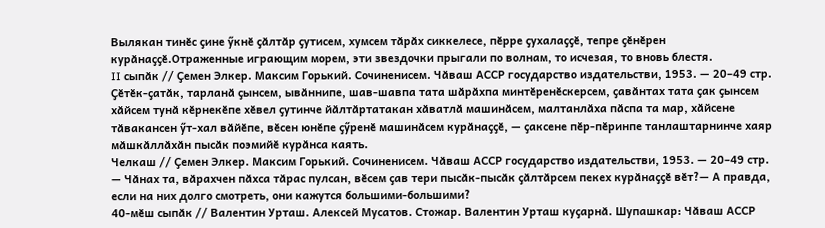Вылякан тинӗс ҫине ӳкнӗ ҫӑлтӑр ҫутисем, хумсем тӑрӑх сиккелесе, пӗрре ҫухалаҫҫӗ, тепре ҫӗнӗрен курӑнаҫҫӗ.Отраженные играющим морем, эти звездочки прыгали по волнам, то исчезая, то вновь блестя.
II сыпӑк // Ҫемен Элкер. Максим Горький. Сочиненисем. Чӑваш АССР государство издательстви, 1953. — 20–49 стр.
Ҫӗтӗк-ҫатӑк, тарланӑ ҫынсем, ывӑннипе, шав-шавпа тата шӑрӑхпа минтӗренӗскерсем, ҫавӑнтах тата ҫак ҫынсем хӑйсем тунӑ кӗрнекӗпе хӗвел ҫутинче йӑлтӑртатакан хӑватлӑ машинӑсем, малтанлӑха пӑспа та мар, хӑйсене тӑвакансен ӳт-хал вӑйӗпе, вӗсен юнӗпе ҫӳренӗ машинӑсем курӑнаҫҫӗ, — ҫаксене пӗр-пӗринпе танлаштарнинче хаяр мӑшкӑллӑхӑн пысӑк поэмийӗ курӑнса каять.
Челкаш // Ҫемен Элкер. Максим Горький. Сочиненисем. Чӑваш АССР государство издательстви, 1953. — 20–49 стр.
— Чӑнах та, вӑрахчен пӑхса тӑрас пулсан, вӗсем ҫав тери пысӑк-пысӑк ҫӑлтӑрсем пекех курӑнаҫҫӗ вӗт?— А правда, если на них долго смотреть, они кажутся большими-большими?
40-мӗш сыпӑк // Валентин Урташ. Алексей Мусатов. Стожар. Валентин Урташ куҫарнӑ. Шупашкар: Чӑваш АССР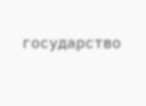государство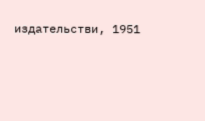издательстви, 1951